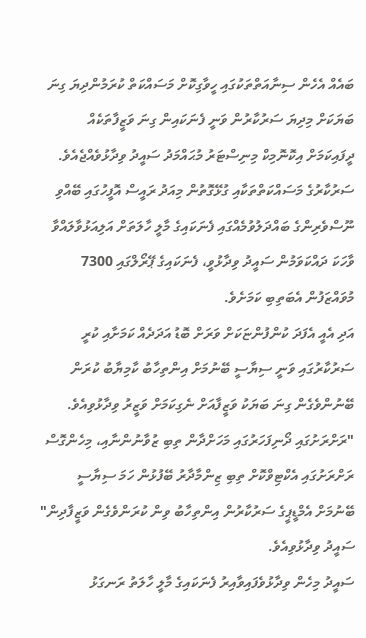ބައެއް އެހެން ސިނާއަތްތަކުގައި ހީވާގިކޮށް މަސައްކަތް ކުރަމުންދިޔަ ގިނަ ބަޔަކަށް މިދިޔަ ސަރުކާރުން ވަނީ ފެނަކައިން ގިނަ ވަޒީފާތަކެއް ދީފައިކަމަށް އިކޮނޮމިކް މިނިސްޓަރު މުޙައްމަދު ސައީދު ވިދާޅުވެއްޖެއެވެ.
ސަރުކާރުގެ މަސައްކަތްތަކާއި ގުޅޭގޮތުން މިއަދު ރައީސް އޮފީހުގައި ބޭއްވި ނޫސްވެރިންގެ ބައްދަލުވުމެއްގައި ފެނަކައިގެ މާލީ ހާލަތަށް އަލިއަޅުވާލައްވާ ވާހަކަ ދައްކަވަމުން ސައީދު ވިދާޅުވީ، ފެނަކައިގެ ޕޭރޯލްގައި 7300 މުވައްޒަފުން އެބަތިބި ކަމަށެވެ.
އަދި އެއީ އެފަދަ ކުންފުންޏަކަށް ވަރަށް ބޮޑު އަދަދެއް ކަމަށާއި ކުރީ ސަރުކާރުގައި ވަނީ ސިޔާސީ ބޭނުމަށް އިންތިހާބު ކާމިޔާބު ކުރަން ބޭނުންވެގެން ގިނަ ބަޔަކު ވަޒީފާއަށް ނެގިކަމަށް ވަޒީރު ވިދާޅުވިއެވެ.
"ރަށްރަށުގައި ދޯނިފަހަރުގައި މަހަށްދާން ތިބި ޒުވާނުންނާއި، މިހެންގޮސް ރަށްރަށުގައި އެކްޓިވްކޮށް ތިބި ޒިންމާދާރު ބޭފުޅުން ހަމަ ސިޔާސީ ބޭނުމަށް އެމްޑީޕީގެ ސަރުކާރުން އިންތިހާބު ވިން ކުރަންވެގެން ވަޒީފާދިން" ސައީދު ވިދާޅުވިއެވެ.
ސައީދު މިހެން ވިދާޅުވެފައިވާއިރު ފެނަކައިގެ މާލީ ހާލަތު ރަނގަޅު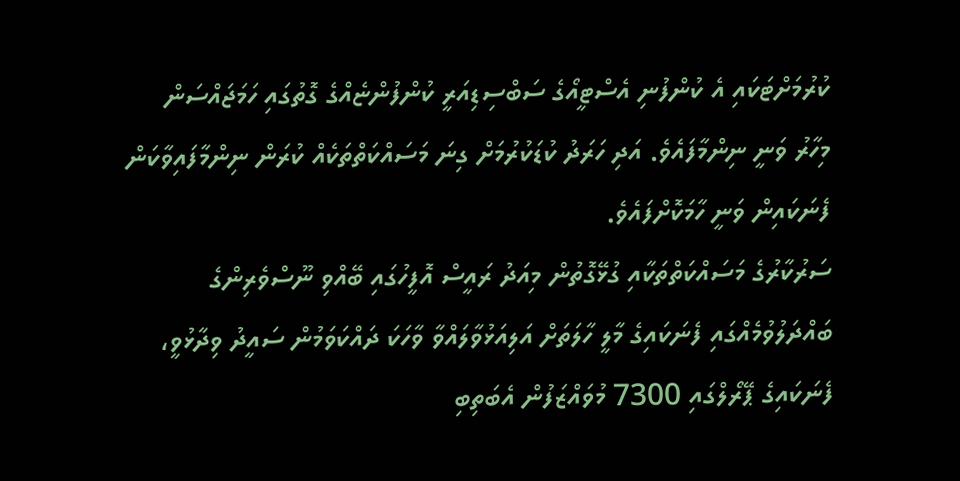ކުރުމަށްޓަކައި އެ ކުންފުނި އެސްޓީއޯގެ ސަބްސިޑިއަރީ ކުންފުންޏެއްގެ ގޮތުގައި ހަމަޖައްސަން މިހާރު ވަނީ ނިންމާފައެވެ. އަދި ހަރަދު ކުޑަކުރުމަށް ގިނަ މަސައްކަތްތަކެއް ކުރަން ނިންމާފައިވާކަން ފެނަކައިން ވަނީ ހާމަކޮށްފައެވެ.
ސަރުކާރުގެ މަސައްކަތްތަކާއި ގުޅޭގޮތުން މިއަދު ރައީސް އޮފީހުގައި ބޭއްވި ނޫސްވެރިންގެ ބައްދަލުވުމެއްގައި ފެނަކައިގެ މާލީ ހާލަތަށް އަލިއަޅުވާލައްވާ ވާހަކަ ދައްކަވަމުން ސައީދު ވިދާޅުވީ، ފެނަކައިގެ ޕޭރޯލްގައި 7300 މުވައްޒަފުން އެބަތިބި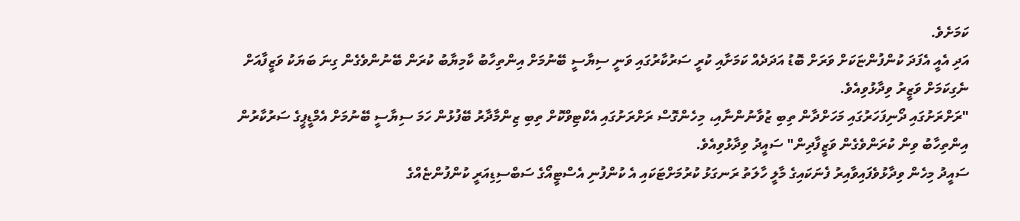ކަމަށެވެ.
އަދި އެއީ އެފަދަ ކުންފުންޏަކަށް ވަރަށް ބޮޑު އަދަދެއް ކަމަށާއި ކުރީ ސަރުކާރުގައި ވަނީ ސިޔާސީ ބޭނުމަށް އިންތިހާބު ކާމިޔާބު ކުރަން ބޭނުންވެގެން ގިނަ ބަޔަކު ވަޒީފާއަށް ނެގިކަމަށް ވަޒީރު ވިދާޅުވިއެވެ.
"ރަށްރަށުގައި ދޯނިފަހަރުގައި މަހަށްދާން ތިބި ޒުވާނުންނާއި، މިހެންގޮސް ރަށްރަށުގައި އެކްޓިވްކޮށް ތިބި ޒިންމާދާރު ބޭފުޅުން ހަމަ ސިޔާސީ ބޭނުމަށް އެމްޑީޕީގެ ސަރުކާރުން އިންތިހާބު ވިން ކުރަންވެގެން ވަޒީފާދިން" ސައީދު ވިދާޅުވިއެވެ.
ސައީދު މިހެން ވިދާޅުވެފައިވާއިރު ފެނަކައިގެ މާލީ ހާލަތު ރަނގަޅު ކުރުމަށްޓަކައި އެ ކުންފުނި އެސްޓީއޯގެ ސަބްސިޑިއަރީ ކުންފުންޏެއްގެ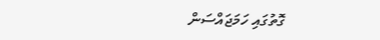ގޮތުގައި ހަމަޖައްސަން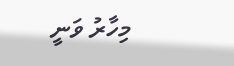މިހާރު ވަނީ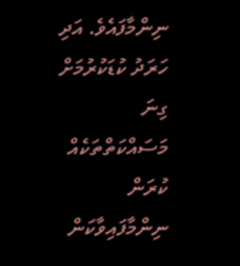ނިންމާފައެވެ. އަދި ހަރަދު ކުޑަކުރުމަށް ގިނަ މަސައްކަތްތަކެއް ކުރަން ނިންމާފައިވާކަން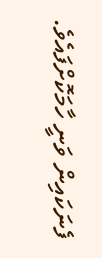ފެނަކައިން ވަނީ ހާމަކޮށްފައެވެ.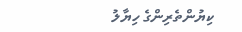ކިޔުންތެރިންގެ ހިޔާލު